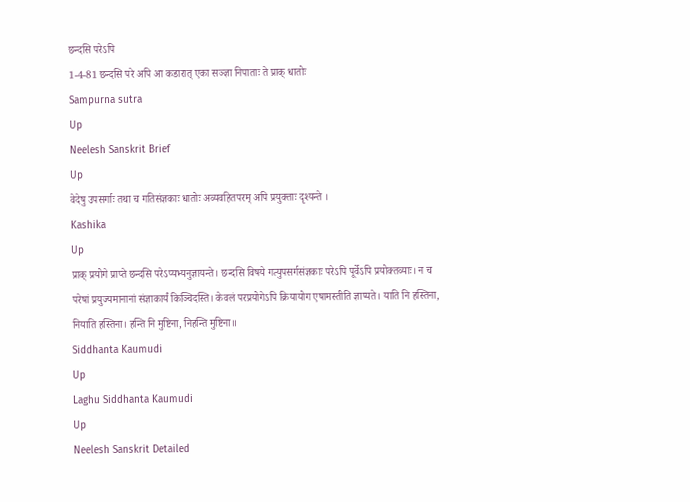छन्दसि परेऽपि
1-4-81 छन्दसि परे अपि आ कडारात् एका सञ्ज्ञा निपाताः ते प्राक् धातोः
Sampurna sutra
Up
Neelesh Sanskrit Brief
Up
वेदेषु उपसर्गाः तथा च गतिसंज्ञकाः धातोः अव्यवहितपरम् अपि प्रयुक्ताः दृश्यन्ते ।
Kashika
Up
प्राक् प्रयोगे प्राप्ते छन्दसि परेऽप्यभ्यनुज्ञायन्ते। छन्दसि विषये गत्युपसर्गसंज्ञकाः परेऽपि पूर्वेऽपि प्रयोक्तव्याः। न च परेषां प्रयुज्यमानानां संज्ञाकार्यं किञ्चिदस्ति। केवलं परप्रयोगेऽपि क्रियायोग एषामस्तीति ज्ञाप्यते। याति नि हस्तिना, नियाति हस्तिना। हन्ति नि मुष्टिना, निहन्ति मुष्टिना॥
Siddhanta Kaumudi
Up
Laghu Siddhanta Kaumudi
Up
Neelesh Sanskrit Detailed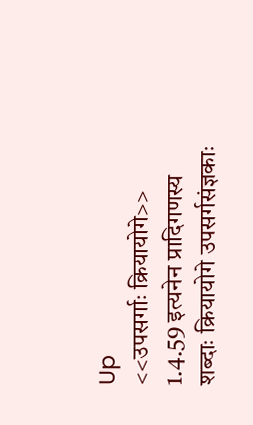Up
<<उपसर्गाः क्रियायोगे>> 1.4.59 इत्यनेन प्रादिगणस्य शब्दाः क्रियायोगे उपसर्गसंज्ञकाः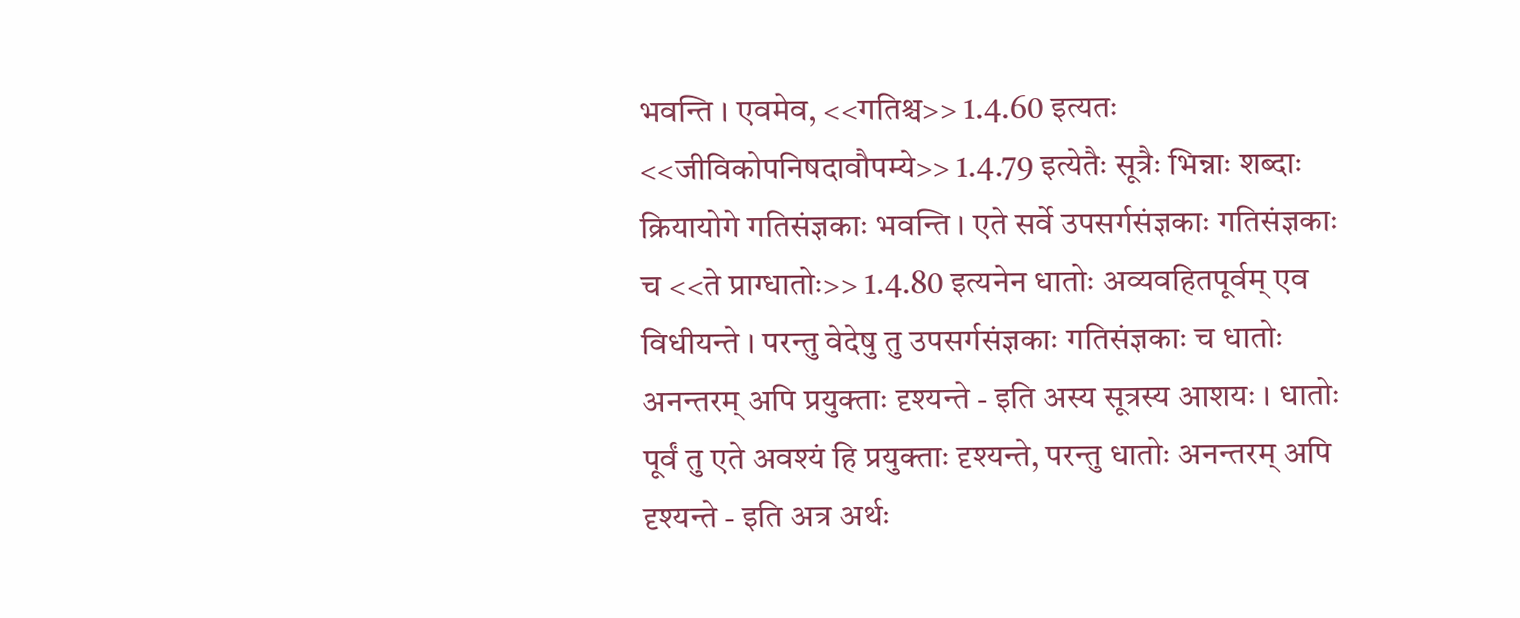भवन्ति । एवमेव, <<गतिश्च>> 1.4.60 इत्यतः <<जीविकोपनिषदावौपम्ये>> 1.4.79 इत्येतैः सूत्रैः भिन्नाः शब्दाः क्रियायोगे गतिसंज्ञकाः भवन्ति । एते सर्वे उपसर्गसंज्ञकाः गतिसंज्ञकाः च <<ते प्राग्धातोः>> 1.4.80 इत्यनेन धातोः अव्यवहितपूर्वम् एव विधीयन्ते । परन्तु वेदेषु तु उपसर्गसंज्ञकाः गतिसंज्ञकाः च धातोः अनन्तरम् अपि प्रयुक्ताः दृश्यन्ते - इति अस्य सूत्रस्य आशयः । धातोः पूर्वं तु एते अवश्यं हि प्रयुक्ताः दृश्यन्ते, परन्तु धातोः अनन्तरम् अपि दृश्यन्ते - इति अत्र अर्थः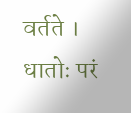वर्तते । धातोः परं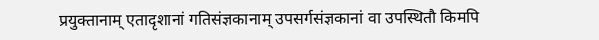प्रयुक्तानाम् एतादृशानां गतिसंज्ञकानाम् उपसर्गसंज्ञकानां वा उपस्थितौ किमपि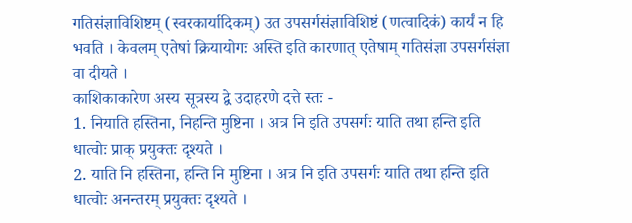गतिसंज्ञाविशिष्टम् (स्वरकार्यादिकम्) उत उपसर्गसंज्ञाविशिष्टं (णत्वादिकं) कार्यं न हि भवति । केवलम् एतेषां क्रियायोगः अस्ति इति कारणात् एतेषाम् गतिसंज्ञा उपसर्गसंज्ञा वा दीयते ।
काशिकाकारेण अस्य सूत्रस्य द्वे उदाहरणे दत्ते स्तः -
1. नियाति हस्तिना, निहन्ति मुष्टिना । अत्र नि इति उपसर्गः याति तथा हन्ति इति धात्वोः प्राक् प्रयुक्तः दृश्यते ।
2. याति नि हस्तिना, हन्ति नि मुष्टिना । अत्र नि इति उपसर्गः याति तथा हन्ति इति धात्वोः अनन्तरम् प्रयुक्तः दृश्यते ।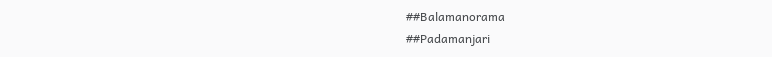##Balamanorama
##Padamanjari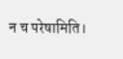न च परेषामिति।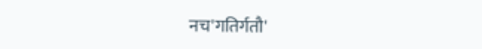नच'गतिर्गतौ'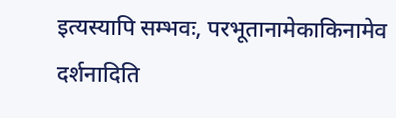इत्यस्यापि सम्भवः, परभूतानामेकाकिनामेव दर्शनादिति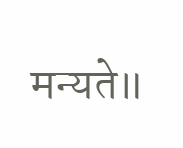मन्यते॥